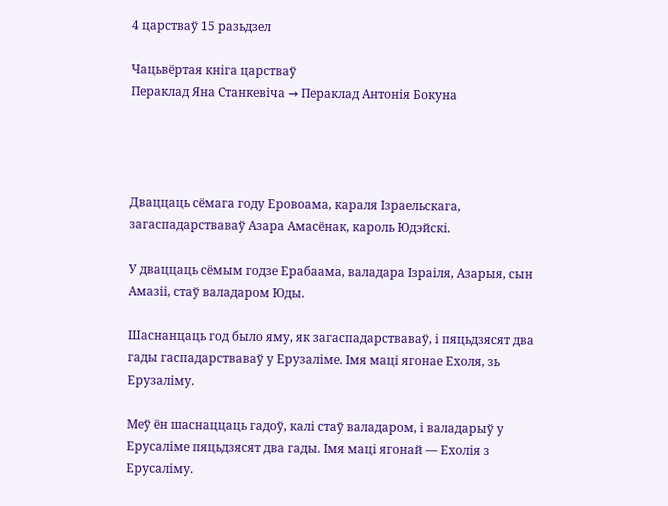4 царстваў 15 разьдзел

Чацьвёртая кніга царстваў
Пераклад Яна Станкевіча → Пераклад Антонія Бокуна




Дваццаць сёмага году Еровоама, караля Ізраельскага, загаспадарстваваў Азара Амасёнак, кароль Юдэйскі.

У дваццаць сёмым годзе Ерабаама, валадара Ізраіля, Азарыя, сын Амазіі, стаў валадаром Юды.

Шаснанцаць год было яму, як загаспадарстваваў, і пяцьдзясят два гады гаспадарстваваў у Ерузаліме. Імя маці ягонае Ехоля, зь Ерузаліму.

Меў ён шаснаццаць гадоў, калі стаў валадаром, і валадарыў у Ерусаліме пяцьдзясят два гады. Імя маці ягонай — Ехолія з Ерусаліму.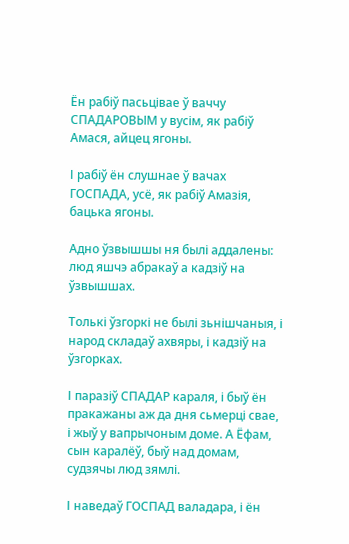Ён рабіў пасьцівае ў ваччу СПАДАРОВЫМ у вусім, як рабіў Амася, айцец ягоны.

І рабіў ён слушнае ў вачах ГОСПАДА, усё, як рабіў Амазія, бацька ягоны.

Адно ўзвышшы ня былі аддалены: люд яшчэ абракаў а кадзіў на ўзвышшах.

Толькі ўзгоркі не былі зьнішчаныя, і народ складаў ахвяры, і кадзіў на ўзгорках.

І паразіў СПАДАР караля, і быў ён пракажаны аж да дня сьмерці свае, і жыў у вапрычоным доме. А Ёфам, сын каралёў, быў над домам, судзячы люд зямлі.

І наведаў ГОСПАД валадара, і ён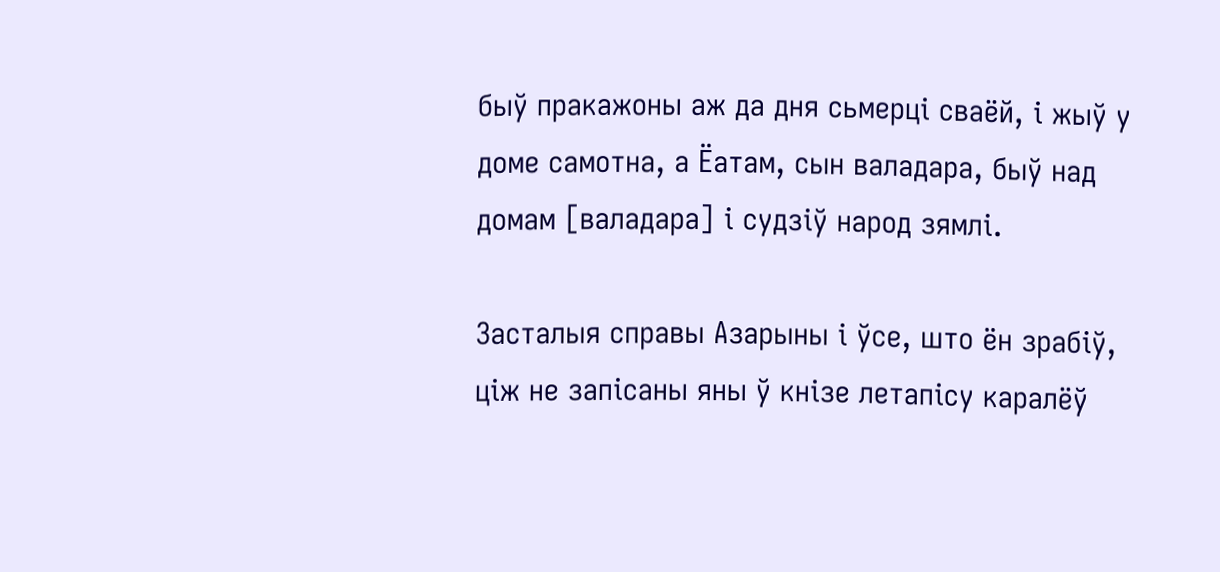быў пракажоны аж да дня сьмерці сваёй, і жыў у доме самотна, а Ёатам, сын валадара, быў над домам [валадара] і судзіў народ зямлі.

Засталыя справы Азарыны і ўсе, што ён зрабіў, ціж не запісаны яны ў кнізе летапісу каралёў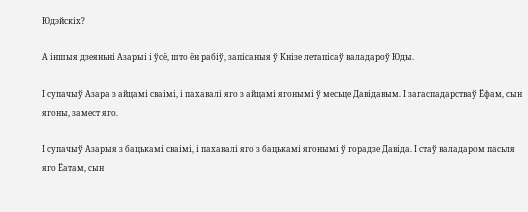Юдэйскіх?

А іншыя дзеяньні Азарыі і ўсё, што ён рабіў, запісаныя ў Кнізе летапісаў валадароў Юды.

І супачыў Азара з айцамі сваімі, і пахавалі яго з айцамі ягонымі ў месьце Давідавым. І загаспадарстваў Ёфам, сын ягоны, замест яго.

І супачыў Азарыя з бацькамі сваімі, і пахавалі яго з бацькамі ягонымі ў горадзе Давіда. І стаў валадаром пасьля яго Ёатам, сын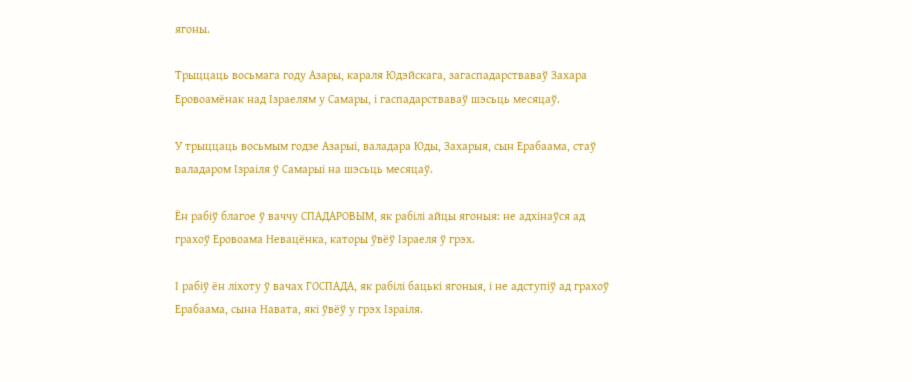ягоны.

Трыццаць восьмага году Азары, караля Юдэйскага, загаспадарстваваў Захара Еровоамёнак над Ізраелям у Самары, і гаспадарстваваў шэсьць месяцаў.

У трыццаць восьмым годзе Азарыі, валадара Юды, Захарыя, сын Ерабаама, стаў валадаром Ізраіля ў Самарыі на шэсьць месяцаў.

Ён рабіў благое ў ваччу СПАДАРОВЫМ, як рабілі айцы ягоныя: не адхінаўся ад грахоў Еровоама Невацёнка, каторы ўвёў Ізраеля ў грэх.

І рабіў ён ліхоту ў вачах ГОСПАДА, як рабілі бацькі ягоныя, і не адступіў ад грахоў Ерабаама, сына Навата, які ўвёў у грэх Ізраіля.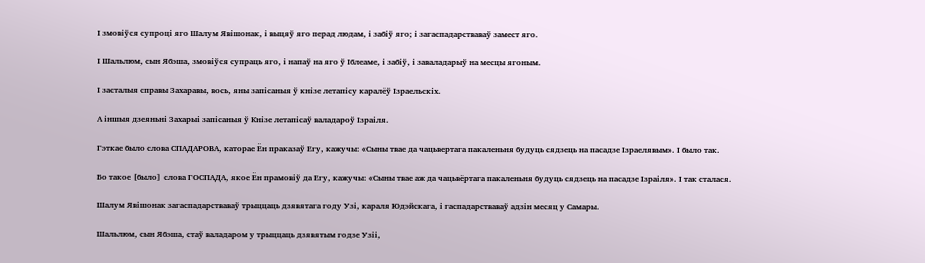І змовіўся супроці яго Шалум Явішонак, і выцяў яго перад людам, і забіў яго; і загаспадарстваваў замест яго.

І Шальлюм, сын Ябэша, змовіўся супраць яго, і напаў на яго ў Іблеаме, і забіў, і заваладарыў на месцы ягоным.

І засталыя справы Захаравы, вось, яны запісаныя ў кнізе летапісу каралёў Ізраельскіх.

А іншыя дзеяньні Захарыі запісаныя ў Кнізе летапісаў валадароў Ізраіля.

Гэткае было слова СПАДАРОВА, каторае Ён праказаў Егу, кажучы: «Сыны твае да чацьвертага пакаленьня будуць сядзець на пасадзе Ізраелявым». І было так.

Бо такое [было] слова ГОСПАДА, якое Ён прамовіў да Егу, кажучы: «Сыны твае аж да чацьвёртага пакаленьня будуць сядзець на пасадзе Ізраіля». І так сталася.

Шалум Явішонак загаспадарстваваў трыццаць дзявятага году Узі, караля Юдэйскага, і гаспадарстваваў адзін месяц у Самары.

Шальлюм, сын Ябэша, стаў валадаром у трыццаць дзявятым годзе Узіі,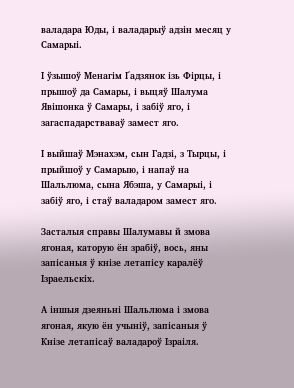валадара Юды, і валадарыў адзін месяц у Самарыі.

І ўзышоў Менагім Ґадзянок ізь Фірцы, і прышоў да Самары, і выцяў Шалума Явішонка ў Самары, і забіў яго, і загаспадарстваваў замест яго.

І выйшаў Мэнахэм, сын Гадзі, з Тырцы, і прыйшоў у Самарыю, і напаў на Шальлюма, сына Ябэша, у Самарыі, і забіў яго, і стаў валадаром замест яго.

Засталыя справы Шалумавы й змова ягоная, каторую ён зрабіў, вось, яны запісаныя ў кнізе летапісу каралёў Ізраельскіх.

А іншыя дзеяньні Шальлюма і змова ягоная, якую ён учыніў, запісаныя ў Кнізе летапісаў валадароў Ізраіля.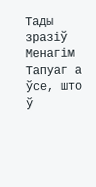Тады зразіў Менагім Тапуаг а ўсе, што ў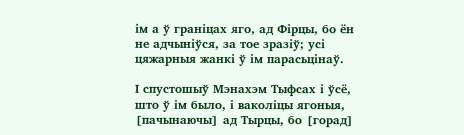ім а ў граніцах яго, ад Фірцы, бо ён не адчыніўся, за тое зразіў; усі цяжарныя жанкі ў ім парасьцінаў.

І спустошыў Мэнахэм Тыфсах і ўсё, што ў ім было, і ваколіцы ягоныя, [пачынаючы] ад Тырцы, бо [горад]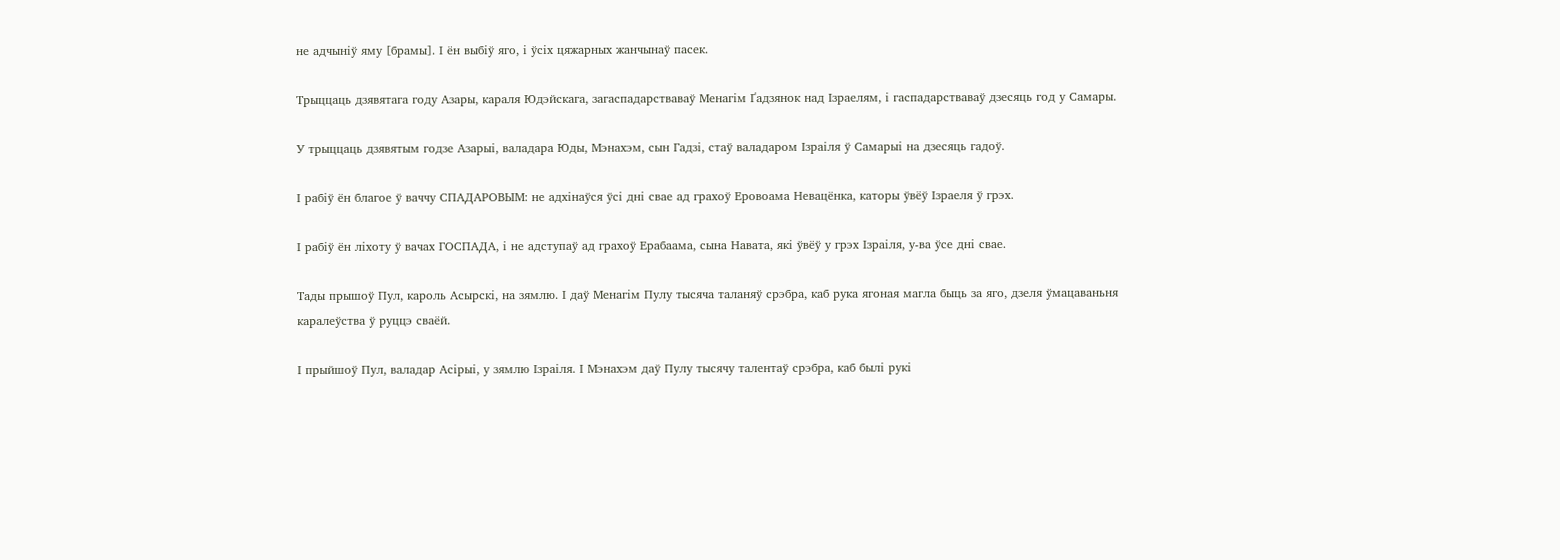не адчыніў яму [брамы]. І ён выбіў яго, і ўсіх цяжарных жанчынаў пасек.

Трыццаць дзявятага году Азары, караля Юдэйскага, загаспадарстваваў Менагім Ґадзянок над Ізраелям, і гаспадарстваваў дзесяць год у Самары.

У трыццаць дзявятым годзе Азарыі, валадара Юды, Мэнахэм, сын Гадзі, стаў валадаром Ізраіля ў Самарыі на дзесяць гадоў.

І рабіў ён благое ў ваччу СПАДАРОВЫМ: не адхінаўся ўсі дні свае ад грахоў Еровоама Невацёнка, каторы ўвёў Ізраеля ў грэх.

І рабіў ён ліхоту ў вачах ГОСПАДА, і не адступаў ад грахоў Ерабаама, сына Навата, які ўвёў у грэх Ізраіля, у-ва ўсе дні свае.

Тады прышоў Пул, кароль Асырскі, на зямлю. І даў Менагім Пулу тысяча таланяў срэбра, каб рука ягоная магла быць за яго, дзеля ўмацаваньня каралеўства ў руццэ сваёй.

І прыйшоў Пул, валадар Асірыі, у зямлю Ізраіля. І Мэнахэм даў Пулу тысячу талентаў срэбра, каб былі рукі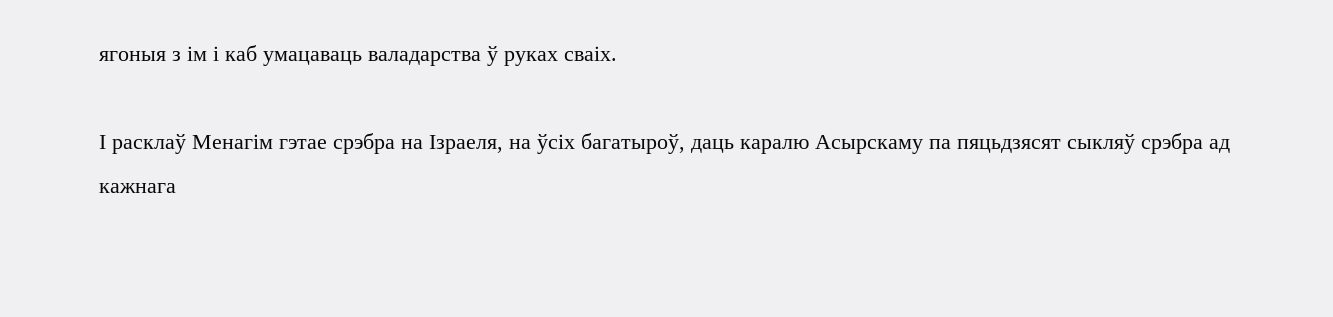ягоныя з ім і каб умацаваць валадарства ў руках сваіх.

І расклаў Менагім гэтае срэбра на Ізраеля, на ўсіх багатыроў, даць каралю Асырскаму па пяцьдзясят сыкляў срэбра ад кажнага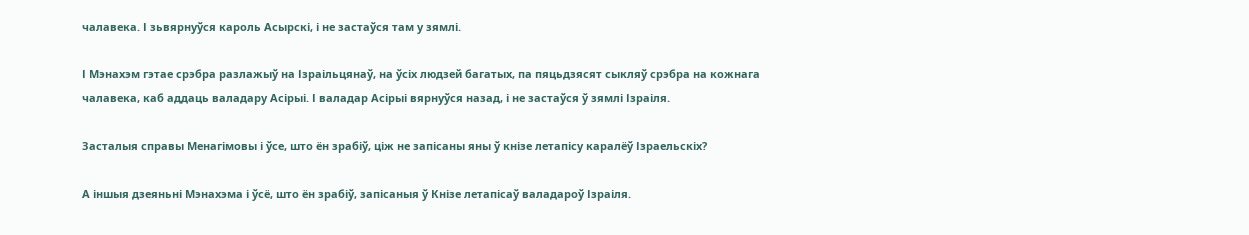чалавека. І зьвярнуўся кароль Асырскі, і не застаўся там у зямлі.

І Мэнахэм гэтае срэбра разлажыў на Ізраільцянаў, на ўсіх людзей багатых, па пяцьдзясят сыкляў срэбра на кожнага чалавека, каб аддаць валадару Асірыі. І валадар Асірыі вярнуўся назад, і не застаўся ў зямлі Ізраіля.

Засталыя справы Менагімовы і ўсе, што ён зрабіў, ціж не запісаны яны ў кнізе летапісу каралёў Ізраельскіх?

А іншыя дзеяньні Мэнахэма і ўсё, што ён зрабіў, запісаныя ў Кнізе летапісаў валадароў Ізраіля.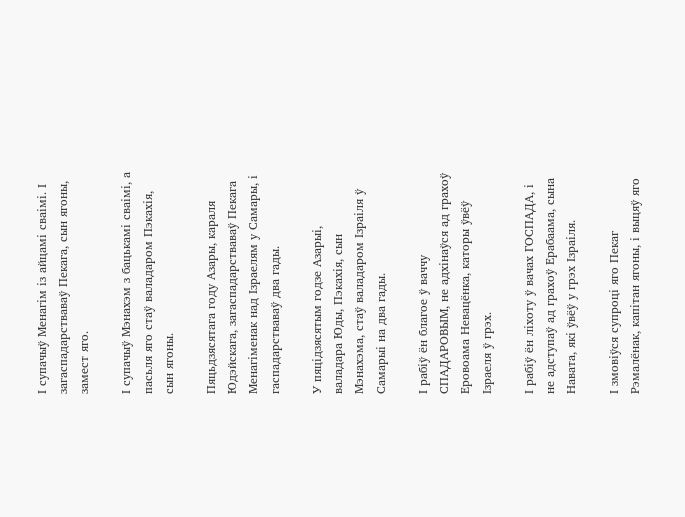І супачыў Менагім із айцамі сваімі. І загаспадарстваваў Пекага, сын ягоны, замест яго.

І супачыў Мэнахэм з бацькамі сваімі, а пасьля яго стаў валадаром Пэкахія, сын ягоны.

Пяцьдзясятага году Азары, караля Юдэйскага, загаспадарстваваў Пекага Менагіменак над Ізраелям у Самары, і гаспадарстваваў два гады.

У пяцідзясятым годзе Азарыі, валадара Юды, Пэкахія, сын Мэнахэма, стаў валадаром Ізраіля ў Самарыі на два гады.

І рабіў ён благое ў ваччу СПАДАРОВЫМ, не адхінаўся ад грахоў Еровоама Невацёнка, каторы ўвёў Ізраеля ў грэх.

І рабіў ён ліхоту ў вачах ГОСПАДА, і не адступаў ад грахоў Ерабаама, сына Навата, які ўвёў у грэх Ізраіля.

І змовіўся супроці яго Пекаг Рэмалёнак, капітан ягоны, і выцяў яго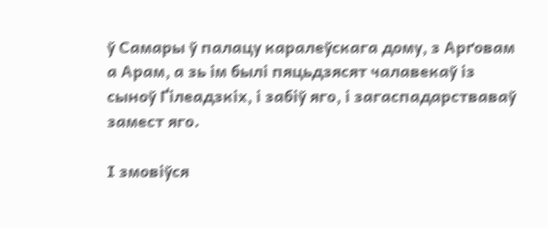ў Самары ў палацу каралеўскага дому, з Арґовам а Арам, а зь ім былі пяцьдзясят чалавекаў із сыноў Ґілеадзкіх, і забіў яго, і загаспадарстваваў замест яго.

І змовіўся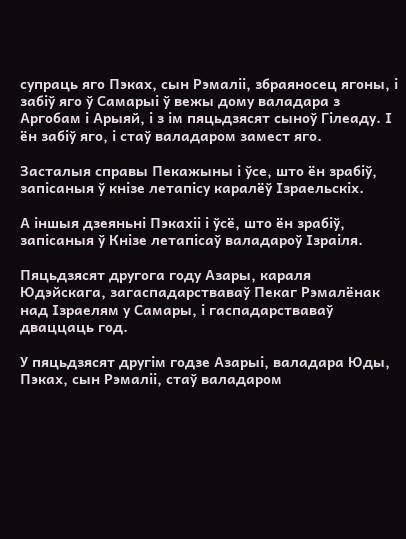супраць яго Пэках, сын Рэмаліі, збраяносец ягоны, і забіў яго ў Самарыі ў вежы дому валадара з Аргобам і Арыяй, і з ім пяцьдзясят сыноў Гілеаду. І ён забіў яго, і стаў валадаром замест яго.

Засталыя справы Пекажыны і ўсе, што ён зрабіў, запісаныя ў кнізе летапісу каралёў Ізраельскіх.

А іншыя дзеяньні Пэкахіі і ўсё, што ён зрабіў, запісаныя ў Кнізе летапісаў валадароў Ізраіля.

Пяцьдзясят другога году Азары, караля Юдэйскага, загаспадарстваваў Пекаг Рэмалёнак над Ізраелям у Самары, і гаспадарстваваў дваццаць год.

У пяцьдзясят другім годзе Азарыі, валадара Юды, Пэках, сын Рэмаліі, стаў валадаром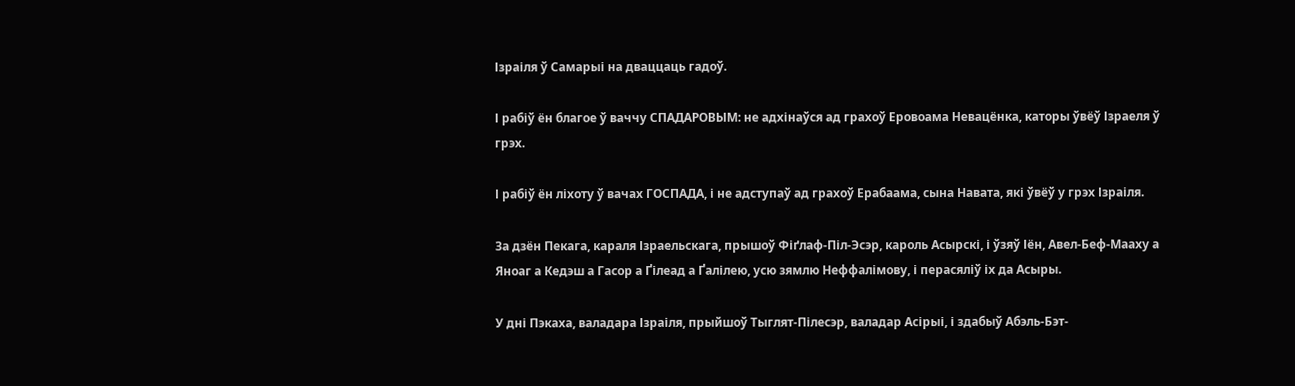Ізраіля ў Самарыі на дваццаць гадоў.

І рабіў ён благое ў ваччу СПАДАРОВЫМ: не адхінаўся ад грахоў Еровоама Невацёнка, каторы ўвёў Ізраеля ў грэх.

І рабіў ён ліхоту ў вачах ГОСПАДА, і не адступаў ад грахоў Ерабаама, сына Навата, які ўвёў у грэх Ізраіля.

За дзён Пекага, караля Ізраельскага, прышоў Фіґлаф-Піл-Эсэр, кароль Асырскі, і ўзяў Іён, Авел-Беф-Мааху а Яноаг а Кедэш а Гасор а Ґілеад а Ґалілею, усю зямлю Неффалімову, і перасяліў іх да Асыры.

У дні Пэкаха, валадара Ізраіля, прыйшоў Тыглят-Пілесэр, валадар Асірыі, і здабыў Абэль-Бэт-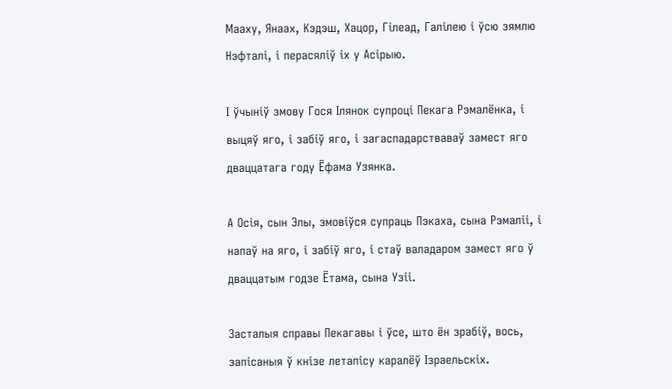Мааху, Янаах, Кэдэш, Хацор, Гілеад, Галілею і ўсю зямлю Нэфталі, і перасяліў іх у Асірыю.

І ўчыніў змову Гося Ілянок супроці Пекага Рэмалёнка, і выцяў яго, і забіў яго, і загаспадарстваваў замест яго дваццатага году Ёфама Узянка.

А Осія, сын Элы, змовіўся супраць Пэкаха, сына Рэмаліі, і напаў на яго, і забіў яго, і стаў валадаром замест яго ў дваццатым годзе Ётама, сына Узіі.

Засталыя справы Пекагавы і ўсе, што ён зрабіў, вось, запісаныя ў кнізе летапісу каралёў Ізраельскіх.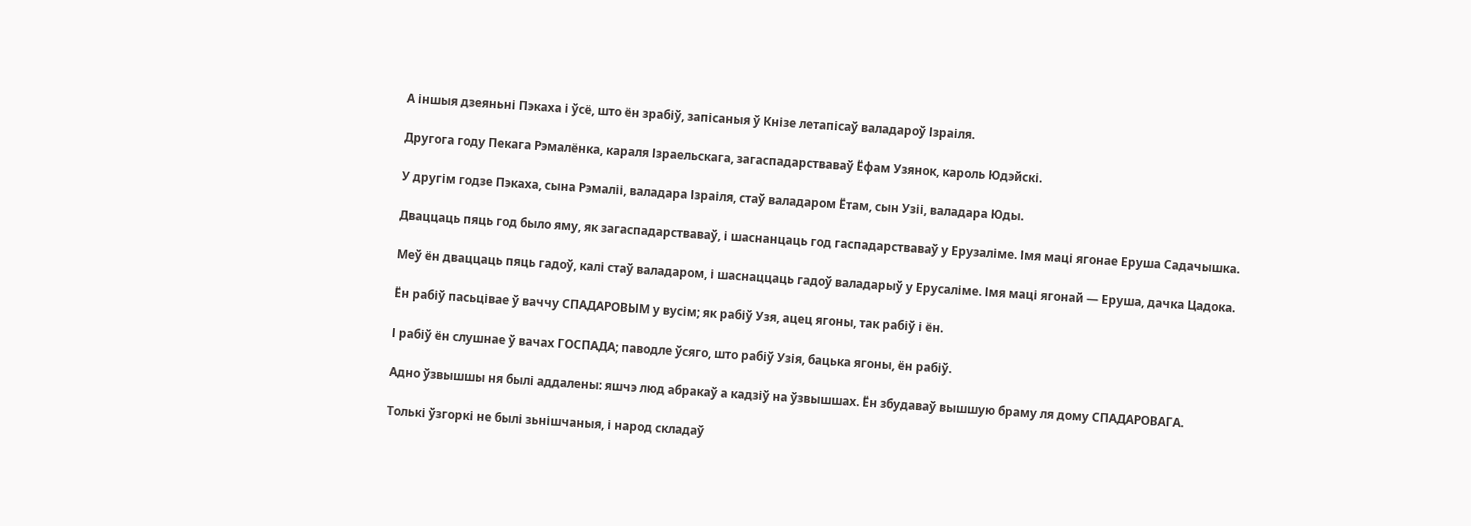А іншыя дзеяньні Пэкаха і ўсё, што ён зрабіў, запісаныя ў Кнізе летапісаў валадароў Ізраіля.

Другога году Пекага Рэмалёнка, караля Ізраельскага, загаспадарстваваў Ёфам Узянок, кароль Юдэйскі.

У другім годзе Пэкаха, сына Рэмаліі, валадара Ізраіля, стаў валадаром Ётам, сын Узіі, валадара Юды.

Дваццаць пяць год было яму, як загаспадарстваваў, і шаснанцаць год гаспадарстваваў у Ерузаліме. Імя маці ягонае Еруша Садачышка.

Меў ён дваццаць пяць гадоў, калі стаў валадаром, і шаснаццаць гадоў валадарыў у Ерусаліме. Імя маці ягонай — Еруша, дачка Цадока.

Ён рабіў пасьцівае ў ваччу СПАДАРОВЫМ у вусім; як рабіў Узя, ацец ягоны, так рабіў і ён.

І рабіў ён слушнае ў вачах ГОСПАДА; паводле ўсяго, што рабіў Узія, бацька ягоны, ён рабіў.

Адно ўзвышшы ня былі аддалены: яшчэ люд абракаў а кадзіў на ўзвышшах. Ён збудаваў вышшую браму ля дому СПАДАРОВАГА.

Толькі ўзгоркі не былі зьнішчаныя, і народ складаў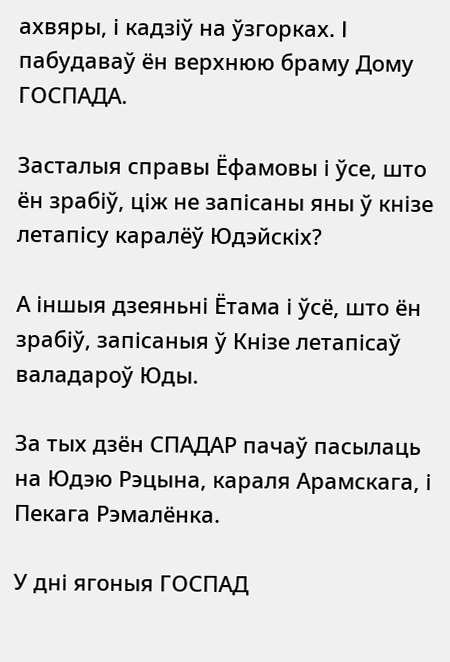ахвяры, і кадзіў на ўзгорках. І пабудаваў ён верхнюю браму Дому ГОСПАДА.

Засталыя справы Ёфамовы і ўсе, што ён зрабіў, ціж не запісаны яны ў кнізе летапісу каралёў Юдэйскіх?

А іншыя дзеяньні Ётама і ўсё, што ён зрабіў, запісаныя ў Кнізе летапісаў валадароў Юды.

За тых дзён СПАДАР пачаў пасылаць на Юдэю Рэцына, караля Арамскага, і Пекага Рэмалёнка.

У дні ягоныя ГОСПАД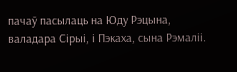пачаў пасылаць на Юду Рэцына, валадара Сірыі, і Пэкаха, сына Рэмаліі.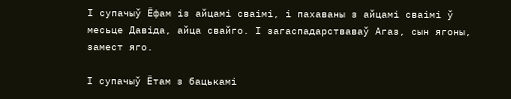І супачыў Ёфам із айцамі сваімі, і пахаваны з айцамі сваімі ў месьце Давіда, айца свайго. І загаспадарстваваў Агаз, сын ягоны, замест яго.

І супачыў Ётам з бацькамі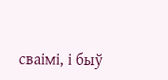сваімі, і быў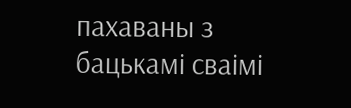пахаваны з бацькамі сваімі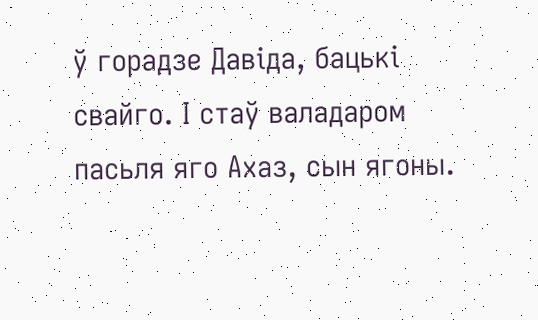ў горадзе Давіда, бацькі свайго. І стаў валадаром пасьля яго Ахаз, сын ягоны.